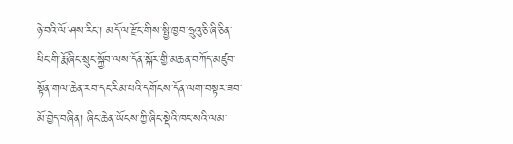ཉེ་བའི་ལོ་ཤས་རིང་། མདོ་ལ་རྫོང་གིས་སྤྱི་ཁྱབ་ཧྲུའུ་ཅི་ཞི་ཅིན་ཕིང་གི་རྨོ་ཞིང་སྲུང་སྐྱོབ་ལས་དོན་སྐོར་གྱི་མཆན་བཀོད་མཛུབ་སྟོན་གལ་ཆེན་རབ་དང་རིམ་པའི་དགོངས་དོན་ལག་བསྟར་ཟབ་མོ་བྱེད་བཞིན། ཞིང་ཆེན་ཡོངས་ཀྱི་ཞིང་སྡེའི་ཁང་སའི་ལམ་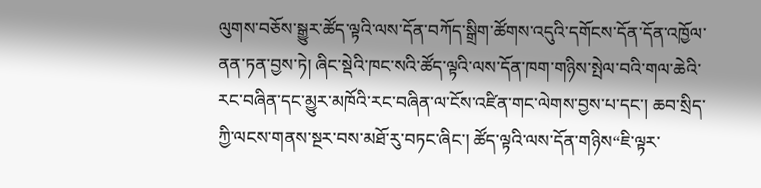ལུགས་བཅོས་སྒྱུར་ཚོད་ལྟའི་ལས་དོན་བཀོད་སྒྲིག་ཚོགས་འདུའི་དགོངས་དོན་དོན་འཁྱོལ་ནན་ཏན་བྱས་ཏེ། ཞིང་སྡེའི་ཁང་སའི་ཚོད་ལྟའི་ལས་དོན་ཁག་གཉིས་སྤེལ་བའི་གལ་ཆེའི་རང་བཞིན་དང་མྱུར་མཁོའི་རང་བཞིན་ལ་ངོས་འཛིན་གང་ལེགས་བྱས་པ་དང་། ཆབ་སྲིད་ཀྱི་ལངས་གནས་སྔར་བས་མཐོ་རུ་བཏང་ཞིང་། ཚོད་ལྟའི་ལས་དོན་གཉིས“ཇི་ལྟར་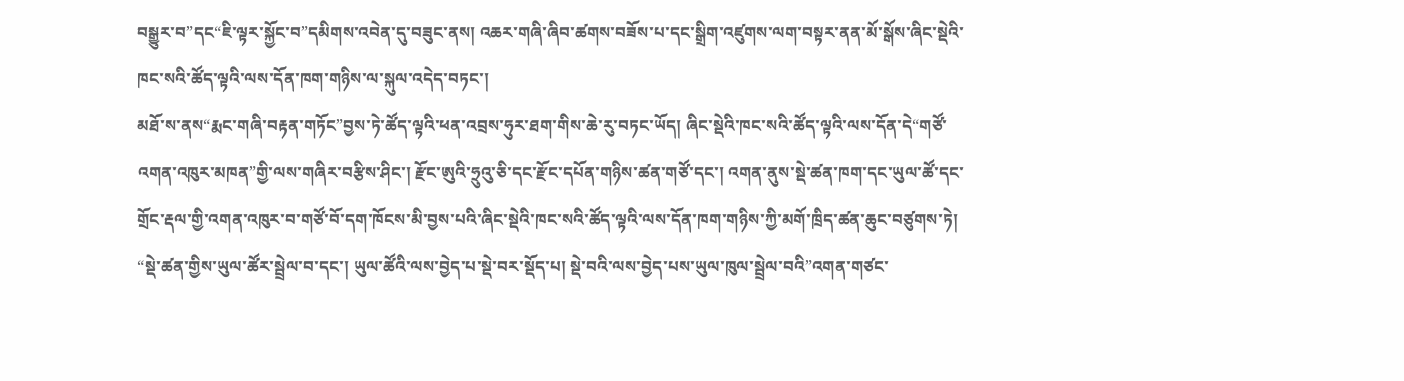བསྒྱུར་བ”དང“ཇི་ལྟར་སྐྱོང་བ”དམིགས་འབེན་དུ་བཟུང་ནས། འཆར་གཞི་ཞིབ་ཚགས་བཟོས་པ་དང་སྒྲིག་འཛུགས་ལག་བསྟར་ནན་མོ་སྒོས་ཞིང་སྡེའི་ཁང་སའི་ཚོད་ལྟའི་ལས་དོན་ཁག་གཉིས་ལ་སྐུལ་འདེད་བཏང་།
མཐོ་ས་ནས“རྨང་གཞི་བརྟན་གཏོང”བྱས་ཏེ་ཚོད་ལྟའི་ཕན་འབྲས་ཧུར་ཐག་གིས་ཆེ་རུ་བཏང་ཡོད། ཞིང་སྡེའི་ཁང་སའི་ཚོད་ལྟའི་ལས་དོན་དེ“གཙོ་འགན་འཁུར་མཁན”གྱི་ལས་གཞིར་བརྩིས་ཤིང་། རྫོང་ཨུའི་ཧྲུའུ་ཅི་དང་རྫོང་དཔོན་གཉིས་ཚན་གཙོ་དང་། འགན་ནུས་སྡེ་ཚན་ཁག་དང་ཡུལ་ཚོ་དང་གྲོང་རྡལ་གྱི་འགན་འཁུར་བ་གཙོ་བོ་དག་ཁོངས་མི་བྱས་པའི་ཞིང་སྡེའི་ཁང་སའི་ཚོད་ལྟའི་ལས་དོན་ཁག་གཉིས་ཀྱི་མགོ་ཁྲིད་ཚན་ཆུང་བཙུགས་ཏེ། “སྡེ་ཚན་གྱིས་ཡུལ་ཚོར་སྦྲེལ་བ་དང་། ཡུལ་ཚོའི་ལས་བྱེད་པ་སྡེ་བར་སྡོད་པ། སྡེ་བའི་ལས་བྱེད་པས་ཡུལ་ཁུལ་སྦྲེལ་བའི”འགན་གཙང་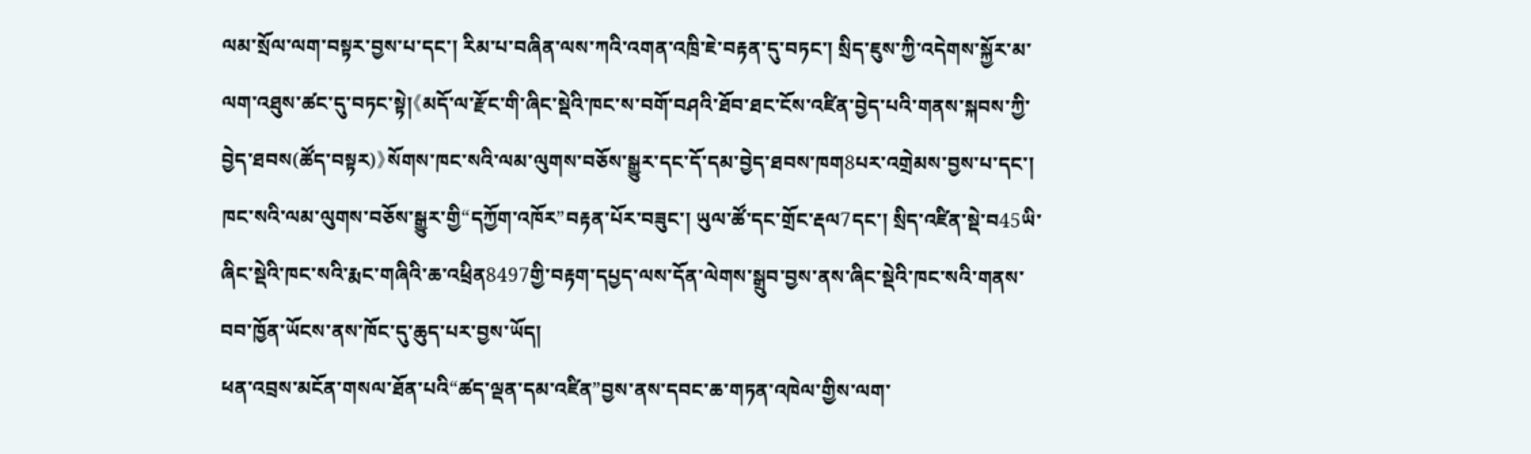ལམ་སྲོལ་ལག་བསྟར་བྱས་པ་དང་། རིམ་པ་བཞིན་ལས་ཀའི་འགན་འཁྲི་ཇེ་བརྟན་དུ་བཏང་། སྲིད་ཇུས་ཀྱི་འདེགས་སྐྱོར་མ་ལག་འཐུས་ཚང་དུ་བཏང་སྟེ།《མདོ་ལ་རྫོང་གི་ཞིང་སྡེའི་ཁང་ས་བགོ་བཤའི་ཐོབ་ཐང་ངོས་འཛིན་བྱེད་པའི་གནས་སྐབས་ཀྱི་བྱེད་ཐབས(ཚོད་བསྟར)》སོགས་ཁང་སའི་ལམ་ལུགས་བཅོས་སྒྱུར་དང་དོ་དམ་བྱེད་ཐབས་ཁག8པར་འགྲེམས་བྱས་པ་དང་། ཁང་སའི་ལམ་ལུགས་བཅོས་སྒྱུར་གྱི“དཀྱོག་འཁོར”བརྟན་པོར་བཟུང་། ཡུལ་ཚོ་དང་གྲོང་རྡལ7དང་། སྲིད་འཛིན་སྡེ་བ45ཡི་ཞིང་སྡེའི་ཁང་སའི་རྨང་གཞིའི་ཆ་འཕྲིན8497གྱི་བརྟག་དཔྱད་ལས་དོན་ལེགས་སྒྲུབ་བྱས་ནས་ཞིང་སྡེའི་ཁང་སའི་གནས་བབ་ཁྱོན་ཡོངས་ནས་ཁོང་དུ་ཆུད་པར་བྱས་ཡོད།
ཕན་འབྲས་མངོན་གསལ་ཐོན་པའི“ཚད་ལྡན་དམ་འཛིན”བྱས་ནས་དབང་ཆ་གཏན་འཁེལ་གྱིས་ལག་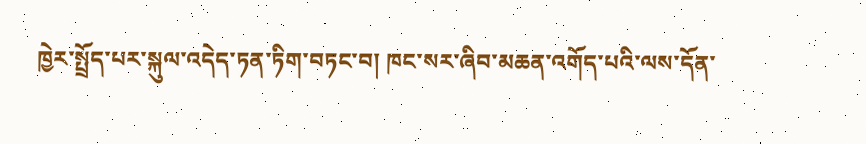ཁྱེར་སྤྲོད་པར་སྐུལ་འདེད་ཏན་ཏིག་བཏང་བ། ཁང་སར་ཞིབ་མཆན་འགོད་པའི་ལས་དོན་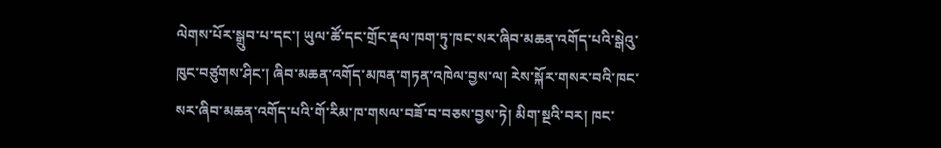ལེགས་པོར་སྒྲུབ་པ་དང་། ཡུལ་ཚོ་དང་གྲོང་རྡལ་ཁག་ཏུ་ཁང་སར་ཞིབ་མཆན་འགོད་པའི་སྒེའུ་ཁུང་བཙུགས་ཤིང་། ཞིབ་མཆན་འགོད་མཁན་གཏན་འཁེལ་བྱས་ལ། རེས་སྐོར་གསར་བའི་ཁང་སར་ཞིབ་མཆན་འགོད་པའི་གོ་རིམ་ཁ་གསལ་བཟོ་བ་བཅས་བྱས་ཏེ། མིག་སྔའི་བར། ཁང་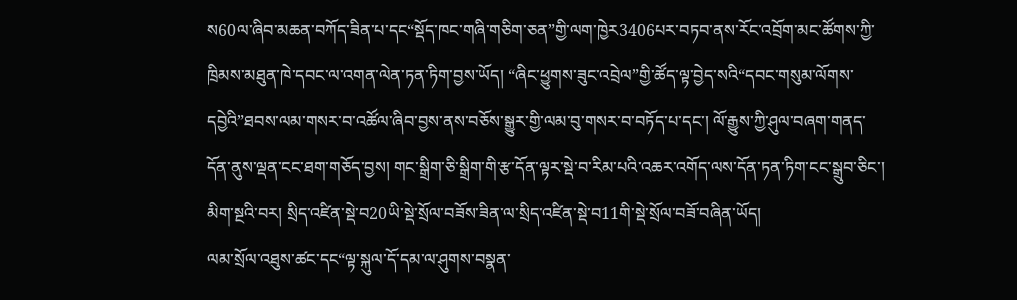ས60ལ་ཞིབ་མཆན་བཀོད་ཟིན་པ་དང“སྡོད་ཁང་གཞི་གཅིག་ཅན”གྱི་ལག་ཁྱེར3406པར་བཏབ་ནས་རོང་འབྲོག་མང་ཚོགས་ཀྱི་ཁྲིམས་མཐུན་ཁེ་དབང་ལ་འགན་ལེན་ཏན་ཏིག་བྱས་ཡོད། “ཞིང་ཕྱུགས་ཟུང་འབྲེལ”གྱི་ཚོད་ལྟ་བྱེད་སའི“དབང་གསུམ་ལོགས་དབྱེའི”ཐབས་ལམ་གསར་བ་འཚོལ་ཞིབ་བྱས་ནས་བཅོས་སྒྱུར་གྱི་ལམ་བུ་གསར་བ་བཏོད་པ་དང་། ལོ་རྒྱུས་ཀྱི་ཤུལ་བཞག་གནད་དོན་ནུས་ལྡན་ངང་ཐག་གཅོད་བྱས། གང་སྒྲིག་ཅི་སྒྲིག་གི་རྩ་དོན་ལྟར་སྡེ་བ་རིམ་པའི་འཆར་འགོད་ལས་དོན་ཏན་ཏིག་ངང་སྒྲུབ་ཅིང་། མིག་སྔའི་བར། སྲིད་འཛིན་སྡེ་བ20ཡི་སྡེ་སྲོལ་བཟོས་ཟིན་ལ་སྲིད་འཛིན་སྡེ་བ11གི་སྡེ་སྲོལ་བཟོ་བཞིན་ཡོད།
ལམ་སྲོལ་འཐུས་ཚང་དང“ལྟ་སྐུལ་དོ་དམ་ལ་ཤུགས་བསྣན་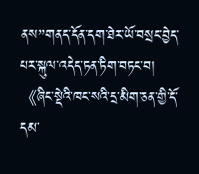ནས”གནད་དོན་དག་ཐེར་ཡོ་བསྲང་བྱེད་པར་སྐུལ་འདེད་ཏན་ཏིག་བཏང་བ། 《ཞིང་སྡེའི་ཁང་སའི་དྲ་མིག་ཅན་གྱི་དོ་དམ་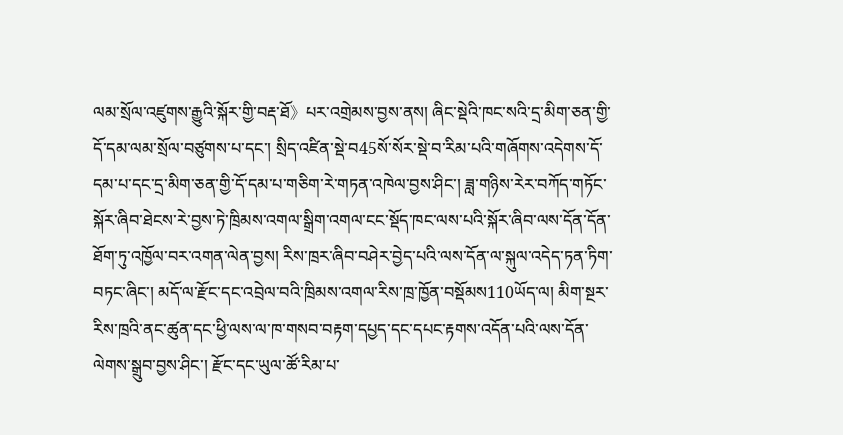ལམ་སྲོལ་འཛུགས་རྒྱུའི་སྐོར་གྱི་བརྡ་ཐོ》པར་འགྲེམས་བྱས་ནས། ཞིང་སྡེའི་ཁང་སའི་དྲ་མིག་ཅན་གྱི་དོ་དམ་ལམ་སྲོལ་བཙུགས་པ་དང་། སྲིད་འཛིན་སྡེ་བ45སོ་སོར་སྡེ་བ་རིམ་པའི་གཞོགས་འདེགས་དོ་དམ་པ་དང་དྲ་མིག་ཅན་གྱི་དོ་དམ་པ་གཅིག་རེ་གཏན་འཁེལ་བྱས་ཤིང་། ཟླ་གཉིས་རེར་བཀོད་གཏོང་སྐོར་ཞིབ་ཐེངས་རེ་བྱས་ཏེ་ཁྲིམས་འགལ་སྒྲིག་འགལ་ངང་སྡོད་ཁང་ལས་པའི་སྐོར་ཞིབ་ལས་དོན་དོན་ཐོག་ཏུ་འཁྱོལ་བར་འགན་ལེན་བྱས། རིས་ཁྲར་ཞིབ་བཤེར་བྱེད་པའི་ལས་དོན་ལ་སྐུལ་འདེད་ཏན་ཏིག་བཏང་ཞིང་། མདོ་ལ་རྫོང་དང་འབྲེལ་བའི་ཁྲིམས་འགལ་རིས་ཁྲ་ཁྱོན་བསྡོམས110ཡོད་ལ། མིག་སྔར་རིས་ཁྲའི་ནང་ཚུན་དང་ཕྱི་ལས་ལ་ཁ་གསབ་བརྟག་དཔྱད་དང་དཔང་རྟགས་འདོན་པའི་ལས་དོན་ལེགས་སྒྲུབ་བྱས་ཤིང་། རྫོང་དང་ཡུལ་ཚོ་རིམ་པ་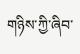གཉིས་ཀྱི་ཞིབ་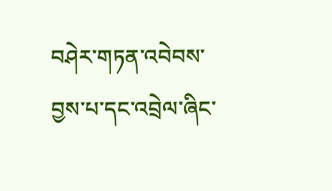བཤེར་གཏན་འབེབས་བྱས་པ་དང་འབྲེལ་ཞིང་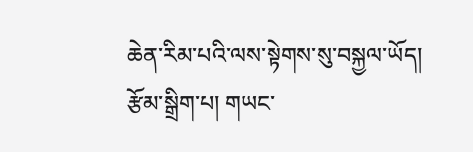ཆེན་རིམ་པའི་ལས་སྟེགས་སུ་བསྐྱལ་ཡོད།
རྩོམ་སྒྲིག་པ། གཡང་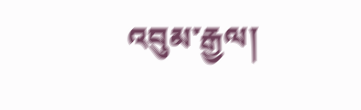འབུམ་རྒྱལ།